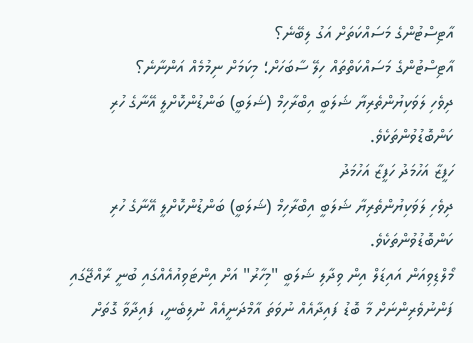އާޓިސްޓުންގެ މަސައްކަތަށް އަގު ލިބޭނެ؟
އާޓިސްޓުންގެ މަސައްކަތްތައް ހިލޭ ސާބަހަށް؛ މިކަމަށް ނިމުމެއް އަންނާނެ؟
ދިވެހި ލަވަކިޔުންތެރިޔާ ޝަލަބީ އިބްރާހިމް (ޝަލަބީ) ބަންޑުންކޮށްލީ އޭނާގެ ހުރި ކަންބޮޑުވުންތަކެވެ.
ހަފީޒާ އަހުމަދު ހަފީޒާ އަހުމަދު
ދިވެހި ލަވަކިޔުންތެރިޔާ ޝަލަބީ އިބްރާހިމް (ޝަލަބީ) ބަންޑުންކޮށްލީ އޭނާގެ ހުރި ކަންބޮޑުވުންތަކެވެ.
މޯލްޑިވިއަން އައިޑަލް އިން ވިދާލި ޝަލަބީ "މިހާރު" އަށް އިންޓަވިއުއެއްގައި ބުނީ ރާއްޖޭގައި ފަންނުވެރިންނަށް މާ ބޮޑު ފައިދާއެއް ނުވަތަ އާމްދަނީއެއް ނުލިބެނީ، ފައިދާވާ ގޮތަށް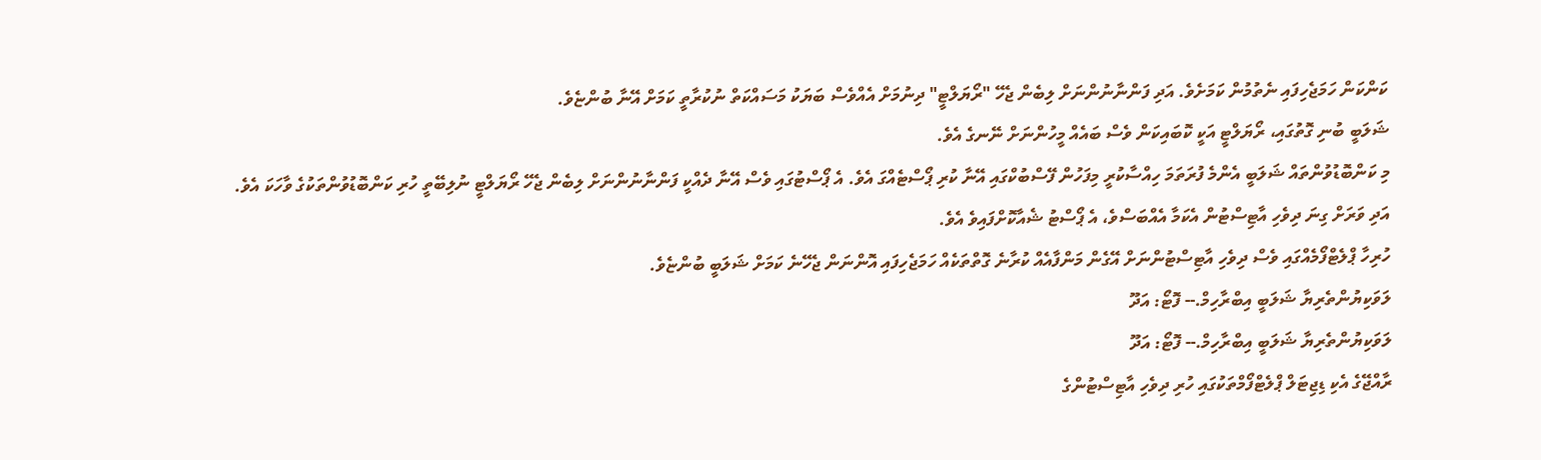ކަންކަން ހަމަޖެހިފައި ނެތުމުން ކަމަށެވެ. އަދި ފަންނާނުންނަށް ލިބެން ޖެހޭ "ރޯޔަލްޓީ" ދިނުމަށް އެއްވެސް ބަޔަކު މަސައްކަތް ނުކުރާތީ ކަމަށް އޭނާ ބުންޏެވެ.
ޝަލަބީ ބުނި ގޮތުގައި، ރޯޔަލްޓީ އަކީ ކޮބައިކަން ވެސް ބައެއް މީހުންނަށް ނޭނގެ އެވެ.
މި ކަންބޮޑުވުންތައް ޝަލަބީ އެންމެ ފުރަތަމަ ހިއްސާކުރީ މިފަހުން ފޭސްބުކްގައި އޭނާ ކުރި ޕޯސްޓެއްގަ އެވެ. އެ ޕޯސްޓުގައި ވެސް އޭނާ ދެއްކީ ފަންނާނުންނަށް ލިބެން ޖެހޭ ރޯޔަލްޓީ ނުލިބޭތީ ހުރި ކަންބޮޑުވުންތަކުގެ ވާހަކަ އެވެ. އަދި ވަރަށް ގިނަ ދިވެހި އާޓިސްޓުން އެކަމާ އެއްބަސްވެ، އެ ޕޯސްޓު ޝެއާކޮށްފައިވެ އެވެ.
ހުރިހާ ޕްލެޓްފޯމެއްގައި ވެސް ދިވެހި އާޓިސްޓުންނަށް އޭގެން މަންފާއެއް ކުރާނެ ގޮތްތަކެއް ހަމަޖެހިފައި އޮންނަން ޖެހޭނެ ކަމަށް ޝަލަބީ ބުންޏެވެ.
ލަވަކިޔުންތެރިޔާ ޝަލަބީ އިބްރާހިމް.-- ފޮޓޯ: އަދޫ
ލަވަކިޔުންތެރިޔާ ޝަލަބީ އިބްރާހިމް.-- ފޮޓޯ: އަދޫ
ރާއްޖޭގެ އެކި ޑިޖިޓަލް ޕްލެޓްފޯމްތަކުގައި ހުރި ދިވެހި އާޓިސްޓުންގެ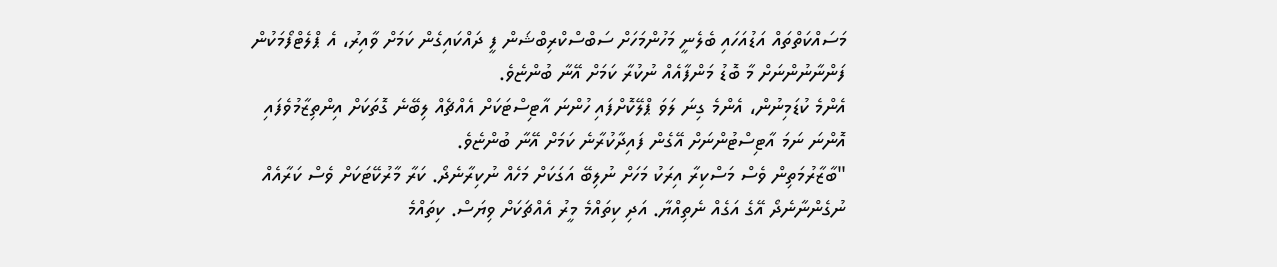މަސައްކަތްތައް އަޑުއަހައި ބެލެނީ މަހުންމަހަށް ސަބްސްކްރިބްޝަން ފީ ދައްކައިގެން ކަމަށް ވާއިރު، އެ ޕްލެޓްފޯމަކުން ފަންނާނުންނަށް މާ ބޮޑު މަންފާއެއް ނުކުރާ ކަމަށް އޭނާ ބުންޏެވެ.
އެންމެ ކުޑަމިނުން، އެންމެ ގިނަ ލަވަ ޕްލޭކޮށްފައި ހުންނަ އާޓިސްޓަކަށް އެއްޗެއް ލިބޭނެ ގޮތަކަށް އިންތިޒާމުވެފައި އޮންނަ ނަމަ އާޓިސްޓުންނަށް އޭގެން ފައިދާކުރާނެ ކަމަށް އޭނާ ބުންޏެވެ.
"ބާޒާރުމަތިން ވެސް މަސްކިރާ އިރަކު މަހަށް ނުލިބޭ އަގަކަށް މަހެއް ނުކިރާނެދޯ. ކަރާ މާރުކޭޓަކަށް ވެސް ކަރާއެއް ނުގެންނާނެދޯ އޭގެ އަގެއް ނެތިއްޔާ. އަދި ކިތައްމެ މީރު އެއްޗަކަށް ވިޔަސް. ކިތައްމެ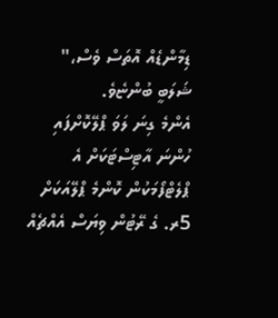ޑިމާންޑެއް އޮތަސް ވެސް،" ޝަލަބީ ބުންޏެވެ.
އެންމެ ގިނަ ލަވަ ޕްލޭކޮށްފައި ހުންނަ އާޓިސްޓަކަށް އެ ޕްލެޓްފޯމަކުން ކޮންމެ ޕްލޭއަކަށް 5ރ. ގެ ރޭޓުން ވިޔަސް އެއްޗެއް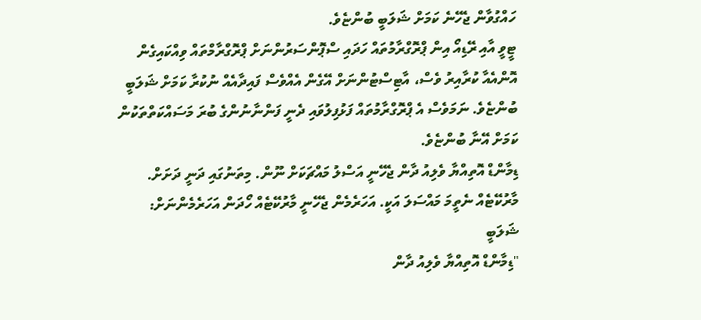ހައްގުވާން ޖެހޭނެ ކަމަށް ޝަލަބީ ބުންޏެވެ.
ޓީވީ އާއި ރޭޑިއޯ އިން ޕްރޮގްރާމުތައް ހަދައި ސްޕޮންސަރުންނަށް ޕްރޮގްރާމްތައް ވިއްކައިގެން އޮންއެއާ ކުރާއިރު ވެސް، އާޓިސްޓުންނަށް އޭގެން އެއްވެސް ފައިދާއެއް ނުކުރާ ކަމަށް ޝަލަބީ ބުންޏެވެ. ނަމަވެސް އެ ޕްރޮގްރާމުތައް ފަޅުފިލުވައި ދެނީ ފަންނާނުންގެ ބުރަ މަސައްކަތްތަކުން ކަމަށް އޭނާ ބުންޏެވެ.
ޑިމާންޑް އޮތިއްޔާ ވެލިއު ދާން ޖެހޭނީ އަސްލު މައްޗަކަށް ނޫން. މިތަނުގައި ދަނީ ދަށަށް. މާރުކޭޓެއް ނެތީމަ މައްސަލަ އަކީ. އަހަރެމެން ޖެހޭނީ މާރުކޭޓެއް ހޯދަން އަހަރެމެންނަށް: ޝަލަބީ
"ޑިމާންޑް އޮތިއްޔާ ވެލިއު ދާން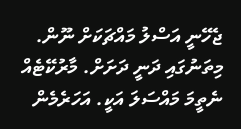ޖެހޭނީ އަސްލު މައްޗަކަށް ނޫން. މިތަނުގައި ދަނީ ދަށަށް. މާރުކޭޓެއް ނެތީމަ މައްސަލަ އަކީ. އަހަރެމެން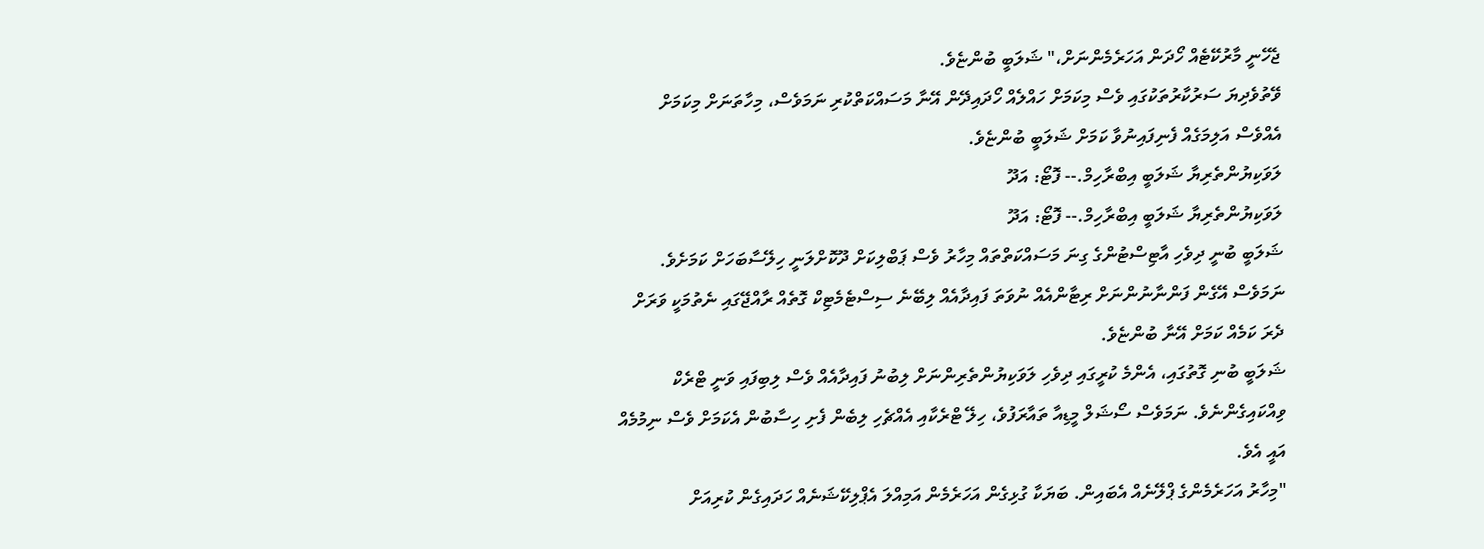ޖެހޭނީ މާރުކޭޓެއް ހޯދަން އަހަރެމެންނަށް،" ޝަލަބީ ބުންޏެވެ.
ވޭތުވެދިޔަ ސަރުކާރުތަކުގައި ވެސް މިކަމަށް ހައްލެއް ހޯދައިދޭން އޭނާ މަސައްކަތްކުރި ނަމަވެސް، މިހާތަނަށް މިކަމަށް އެއްވެސް އަލިމަގެއް ފެނިފައިނުވާ ކަމަށް ޝަލަބީ ބުންޏެވެ.
ލަވަކިޔުންތެރިޔާ ޝަލަބީ އިބްރާހިމް.-- ފޮޓޯ: އަދޫ
ލަވަކިޔުންތެރިޔާ ޝަލަބީ އިބްރާހިމް.-- ފޮޓޯ: އަދޫ
ޝަލަބީ ބުނީ ދިވެހި އާޓިސްޓުންގެ ގިނަ މަސައްކަތްތައް މިހާރު ވެސް ޕަބްލިކަށް ދޫކޮށްލަނީ ހިލޭސާބަހަށް ކަމަށެވެ. ނަމަވެސް އޭގެން ފަންނާނުންނަށް ރިޓާންއެއް ނުވަތަ ފައިދާއެއް ލިބޭނެ ސިސްޓެމެޓިކް ގޮތެއް ރާއްޖޭގައި ނެތުމަކީ ވަރަށް ދެރަ ކަމެއް ކަމަށް އޭނާ ބުންޏެވެ.
ޝަލަބީ ބުނި ގޮތުގައި، އެންމެ ކުރީގައި ދިވެހި ލަވަކިޔުންތެރިންނަށް ލިބުނު ފައިދާއެއް ވެސް ލިބިފައި ވަނީ ޓްރެކް ވިއްކައިގެންނެވެ. ނަމަވެސް ސޯޝަލް މީޑިއާ ތައާރަފުވެ، ހިލޭ ޓްރެކާއި އެއްޗެހި ލިބެން ފެށި ހިސާބުން އެކަމަށް ވެސް ނިމުމެއް އައީ އެވެ.
"މިހާރު އަހަރެމެންގެ ޕްލޭނެއް އެބައިން. ބަޔަކާ ގުޅިގެން އަހަރެމެން އަމިއްލަ އެޕްލިކޭޝަނެއް ހަދައިގެން ކުރިއަށް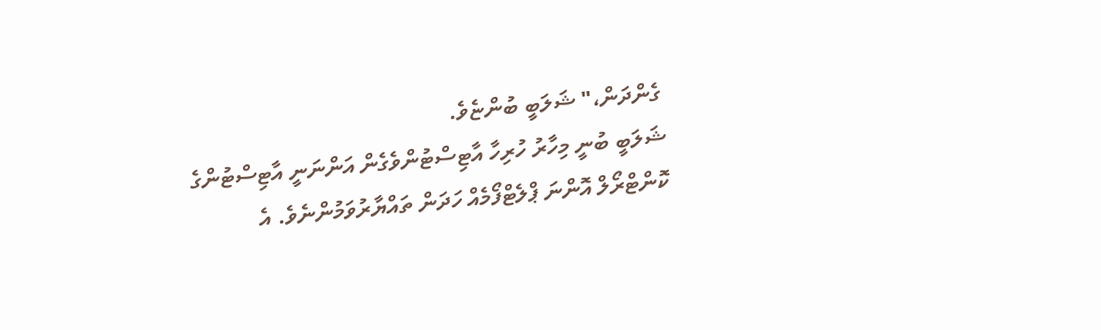ގެންދަން،" ޝަލަބީ ބުންޏެވެ.
ޝަލަބީ ބުނީ މިހާރު ހުރިހާ އާޓިސްޓުންވެގެން އަންނަނީ އާޓިސްޓުންގެ ކޮންޓްރޯލް އޮންނަ ޕްލެޓްފޯމެއް ހަދަން ތައްޔާރުވަމުންނެވެ. އެ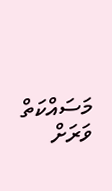މަސައްކަތް ވަރަށް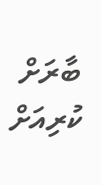ބާރަށް ކުރިއަށް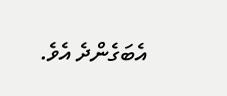އެބަގެންދެ އެވެ.